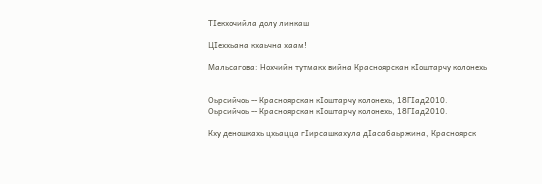ТIекхочийла долу линкаш

ЦIеххьана кхаьчна хаам!

Мальсагова: Нохчийн тутмакх вийна Красноярскан кIоштарчу колонехь


Оьрсийчоь -- Красноярскан кIоштарчу колонехь, 18ГIад2010.
Оьрсийчоь -- Красноярскан кIоштарчу колонехь, 18ГIад2010.

Кху деношкахь цхьацца гIирсашкахула дIасабаьржина, Красноярск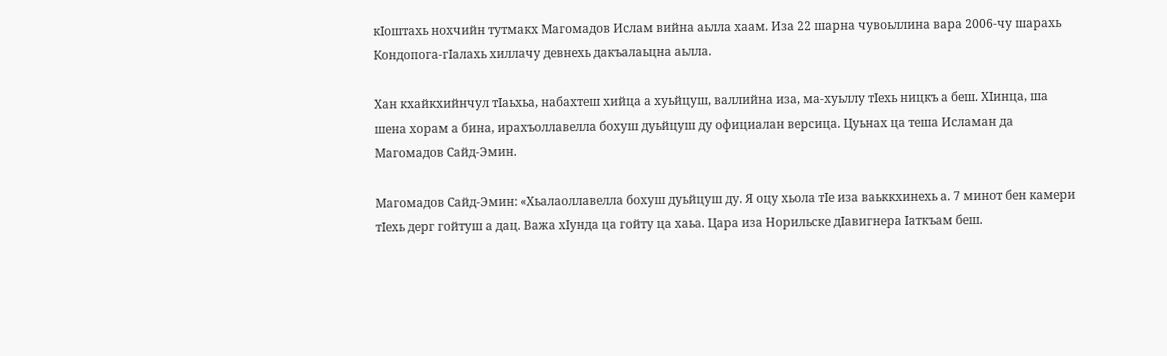кIоштахь нохчийн тутмакх Магомадов Ислам вийна аьлла хаам. Иза 22 шарна чувоьллина вара 2006-чу шарахь Кондопога-гIалахь хиллачу девнехь дакъалаьцна аьлла.

Хан кхайкхийнчул тIаьхьа, набахтеш хийца а хуьйцуш, валлийна иза, ма-хуьллу тIехь ницкъ а беш. ХIинца, ша шена хорам а бина, ирахъоллавелла бохуш дуьйцуш ду официалан версица. Цуьнах ца теша Исламан да Магомадов Сайд-Эмин.

Магомадов Сайд-Эмин: «Хьалаоллавелла бохуш дуьйцуш ду. Я оцу хьола тIе иза ваьккхинехь а. 7 минот бен камери тIехь дерг гойтуш а дац. Важа хIунда ца гойту ца хаьа. Цара иза Норильске дIавигнера Iаткъам беш.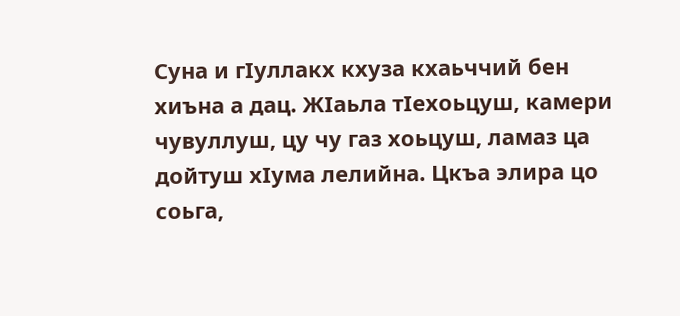Суна и гIуллакх кхуза кхаьччий бен хиъна а дац. ЖIаьла тIехоьцуш, камери чувуллуш, цу чу газ хоьцуш, ламаз ца дойтуш хIума лелийна. Цкъа элира цо соьга,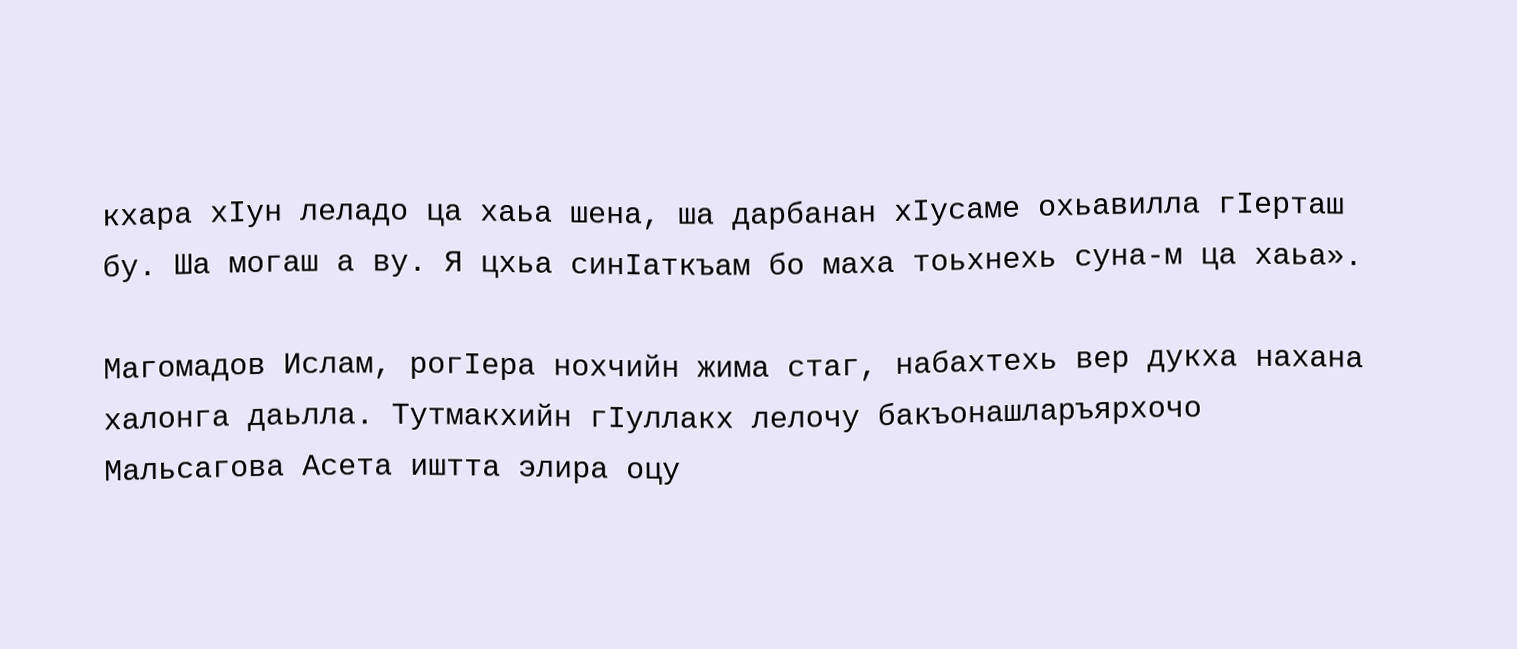кхара хIун леладо ца хаьа шена, ша дарбанан хIусаме охьавилла гIерташ бу. Ша могаш а ву. Я цхьа синIаткъам бо маха тоьхнехь суна-м ца хаьа».

Магомадов Ислам, рогIера нохчийн жима стаг, набахтехь вер дукха нахана халонга даьлла. Тутмакхийн гIуллакх лелочу бакъонашларъярхочо Мальсагова Асета иштта элира оцу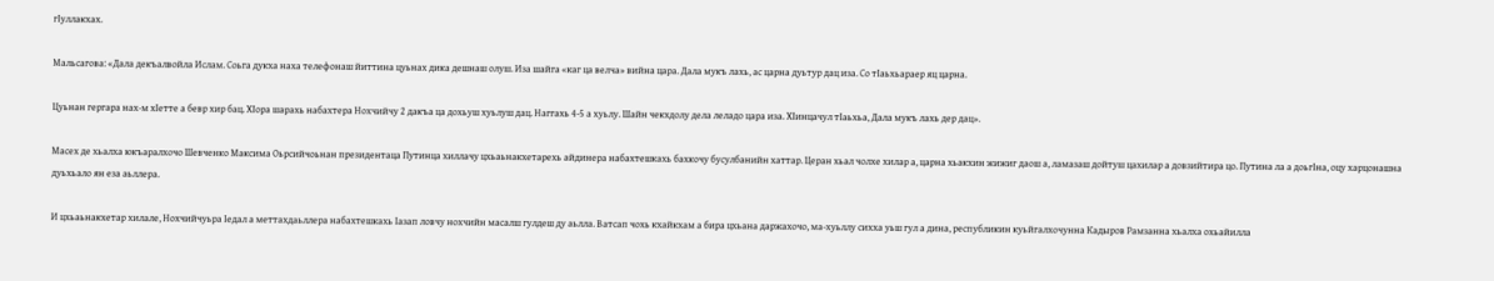гIуллакхах.

Мальсагова: «Дала декъалвойла Ислам. Соьга дукха наха телефонаш йиттина цуьнах дика дешнаш олуш. Иза шайга «каг ца велча» вийна цара. Дала мукъ лахь, ас царна дуьтур дац иза. Со тIаьхьараер яц царна.

Цуьнан гергара нах-м хIетте а бевр хир бац. ХIора шарахь набахтера Нохчийчу 2 дакъа ца дохьуш хуьлуш дац. Наггахь 4-5 а хуьлу. Шайн чекхдолу дела леладо цара иза. ХIинцачул тIаьхьа, Дала мукъ лахь дер дац».

Масех де хьалха юкъаралхочо Шевченко Максима Оьрсийчоьнан президентаца Путинца хиллачу цхьаьнакхетарехь айдинера набахтешкахь бахкочу бусулбанийн хаттар. Церан хьал чолхе хилар а, царна хьакхин жижиг даош а, ламазаш дойтуш цахилар а довзийтира цо. Путина ла а доьгIна, оцу харцонашна дуьхьало ян еза аьллера.

И цхьаьнакхетар хилале, Нохчийчуьра Iедал а меттахдаьллера набахтешкахь Iазап ловчу нохчийн масалш гулдеш ду аьлла. Ватсап чохь кхайкхам а бира цхьана даржахочо, ма-хуьллу сихха уьш гул а дина, республикин куьйгалхочунна Кадыров Рамзанна хьалха охьайилла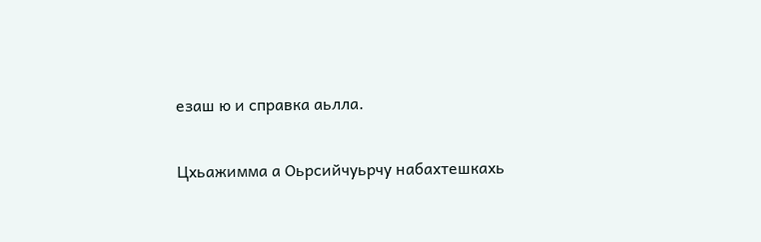езаш ю и справка аьлла.

Цхьажимма а Оьрсийчуьрчу набахтешкахь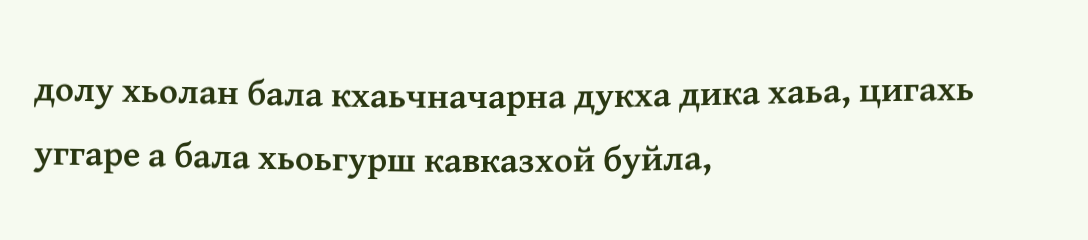долу хьолан бала кхаьчначарна дукха дика хаьа, цигахь уггаре а бала хьоьгурш кавказхой буйла,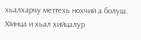хьалхарчу меттехь нохчий а болуш. ХIинца и хьал хийцалур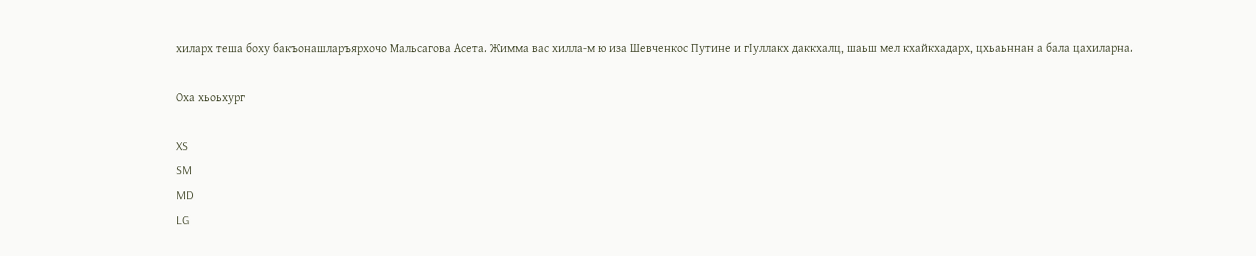хиларх теша боху бакъонашларъярхочо Мальсагова Асета. Жимма вас хилла-м ю иза Шевченкос Путине и гIуллакх даккхалц, шаьш мел кхайкхадарх, цхьаьннан а бала цахиларна.

Оха хьоьхург

XS
SM
MD
LG